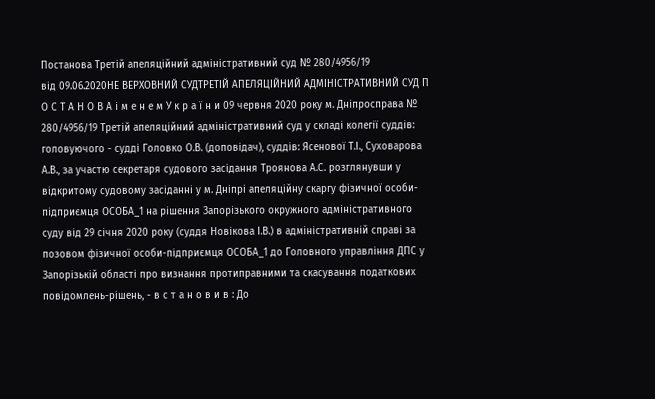Постанова Третій апеляційний адміністративний суд № 280/4956/19
від 09.06.2020НЕ ВЕРХОВНИЙ СУДТРЕТІЙ АПЕЛЯЦІЙНИЙ АДМІНІСТРАТИВНИЙ СУД П О С Т А Н О В А і м е н е м У к р а ї н и 09 червня 2020 року м. Дніпросправа № 280/4956/19 Третій апеляційний адміністративний суд у складі колегії суддів: головуючого - судді Головко О.В. (доповідач), суддів: Ясенової Т.І., Суховарова А.В., за участю секретаря судового засідання Троянова А.С. розглянувши у відкритому судовому засіданні у м. Дніпрі апеляційну скаргу фізичної особи-підприємця ОСОБА_1 на рішення Запорізького окружного адміністративного суду від 29 січня 2020 року (суддя Новікова І.В.) в адміністративній справі за позовом фізичної особи-підприємця ОСОБА_1 до Головного управління ДПС у Запорізькій області про визнання протиправними та скасування податкових повідомлень-рішень, - в с т а н о в и в : До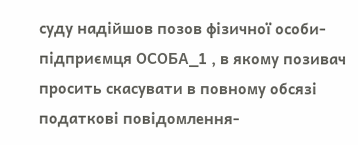суду надійшов позов фізичної особи-підприємця ОСОБА_1 , в якому позивач просить скасувати в повному обсязі податкові повідомлення-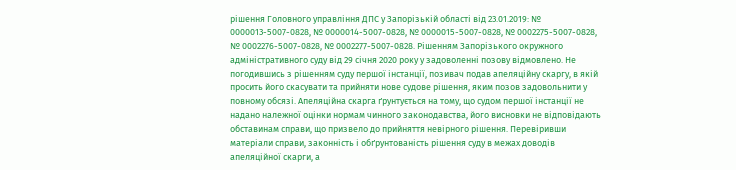рішення Головного управління ДПС у Запорізькій області від 23.01.2019: № 0000013-5007-0828, № 0000014-5007-0828, № 0000015-5007-0828, № 0002275-5007-0828, № 0002276-5007-0828, № 0002277-5007-0828. Рішенням Запорізького окружного адміністративного суду від 29 січня 2020 року у задоволенні позову відмовлено. Не погодившись з рішенням суду першої інстанції, позивач подав апеляційну скаргу, в якій просить його скасувати та прийняти нове судове рішення, яким позов задовольнити у повному обсязі. Апеляційна скарга ґрунтується на тому, що судом першої інстанції не надано належної оцінки нормам чинного законодавства, його висновки не відповідають обставинам справи, що призвело до прийняття невірного рішення. Перевіривши матеріали справи, законність і обґрунтованість рішення суду в межах доводів апеляційної скарги, а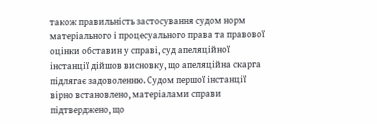також правильність застосування судом норм матеріального і процесуального права та правової оцінки обставин у справі, суд апеляційної інстанції дійшов висновку, що апеляційна скарга підлягає задоволенню. Судом першої інстанції вірно встановлено, матеріалами справи підтверджено, що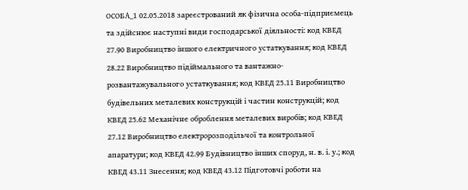ОСОБА_1 02.05.2018 зареєстрований як фізична особа-підприємець та здійснює наступні види господарської діяльності: код КВЕД 27.90 Виробництво іншого електричного устаткування; код КВЕД 28.22 Виробництво підіймального та вантажно-розвантажувального устаткування; код КВЕД 25.11 Виробництво будівельних металевих конструкцій і частин конструкцій; код КВЕД 25.62 Механічне оброблення металевих виробів; код КВЕД 27.12 Виробництво електророзподільчої та контрольної апаратури; код КВЕД 42.99 Будівництво інших споруд, н. в. і. у.; код КВЕД 43.11 Знесення; код КВЕД 43.12 Підготовчі роботи на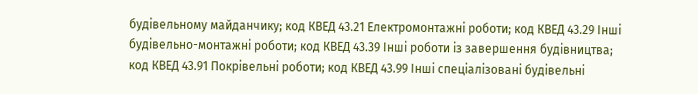будівельному майданчику; код КВЕД 43.21 Електромонтажні роботи; код КВЕД 43.29 Інші будівельно-монтажні роботи; код КВЕД 43.39 Інші роботи із завершення будівництва; код КВЕД 43.91 Покрівельні роботи; код КВЕД 43.99 Інші спеціалізовані будівельні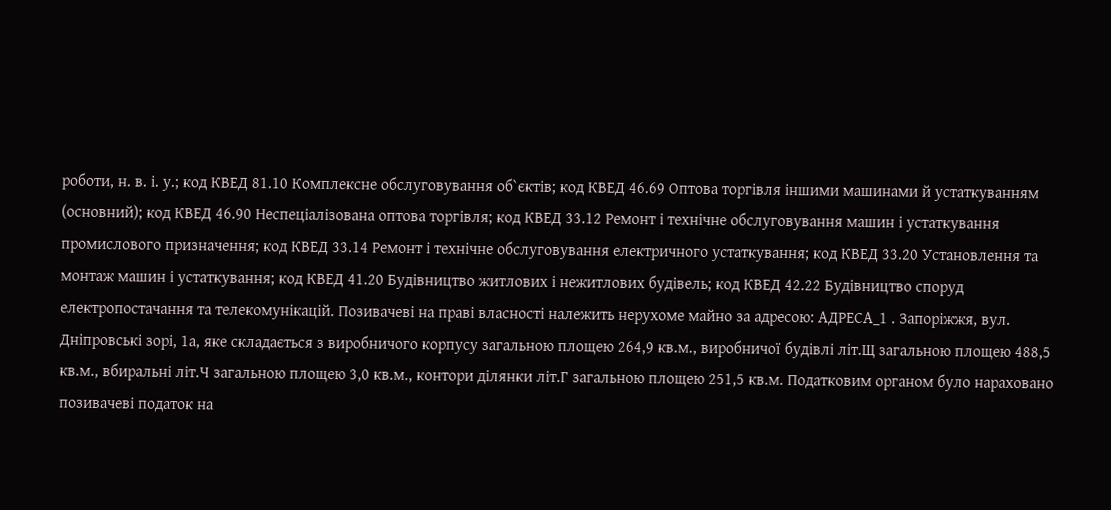роботи, н. в. і. у.; код КВЕД 81.10 Комплексне обслуговування об`єктів; код КВЕД 46.69 Оптова торгівля іншими машинами й устаткуванням (основний); код КВЕД 46.90 Неспеціалізована оптова торгівля; код КВЕД 33.12 Ремонт і технічне обслуговування машин і устаткування промислового призначення; код КВЕД 33.14 Ремонт і технічне обслуговування електричного устаткування; код КВЕД 33.20 Установлення та монтаж машин і устаткування; код КВЕД 41.20 Будівництво житлових і нежитлових будівель; код КВЕД 42.22 Будівництво споруд електропостачання та телекомунікацій. Позивачеві на праві власності належить нерухоме майно за адресою: АДРЕСА_1 . Запоріжжя, вул. Дніпровські зорі, 1а, яке складається з виробничого корпусу загальною площею 264,9 кв.м., виробничої будівлі літ.Щ загальною площею 488,5 кв.м., вбиральні літ.Ч загальною площею 3,0 кв.м., контори ділянки літ.Г загальною площею 251,5 кв.м. Податковим органом було нараховано позивачеві податок на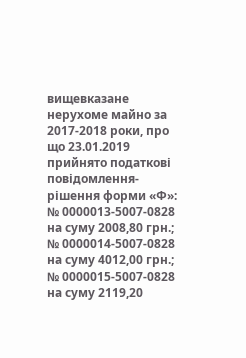вищевказане нерухоме майно за 2017-2018 роки, про що 23.01.2019 прийнято податкові повідомлення-рішення форми «Ф»: № 0000013-5007-0828 на суму 2008,80 грн.; № 0000014-5007-0828 на суму 4012,00 грн.; № 0000015-5007-0828 на суму 2119,20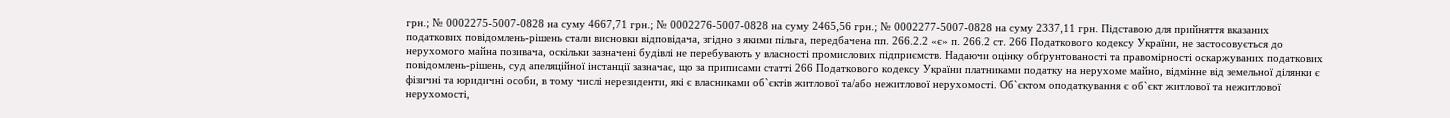грн.; № 0002275-5007-0828 на суму 4667,71 грн.; № 0002276-5007-0828 на суму 2465,56 грн.; № 0002277-5007-0828 на суму 2337,11 грн. Підставою для прийняття вказаних податкових повідомлень-рішень стали висновки відповідача, згідно з якими пільга, передбачена пп. 266.2.2 «є» п. 266.2 ст. 266 Податкового кодексу України, не застосовується до нерухомого майна позивача, оскільки зазначені будівлі не перебувають у власності промислових підприємств. Надаючи оцінку обґрунтованості та правомірності оскаржуваних податкових повідомлень-рішень, суд апеляційної інстанції зазначає, що за приписами статті 266 Податкового кодексу України платниками податку на нерухоме майно, відмінне від земельної ділянки є фізичні та юридичні особи, в тому числі нерезиденти, які є власниками об`єктів житлової та/або нежитлової нерухомості. Об`єктом оподаткування є об`єкт житлової та нежитлової нерухомості,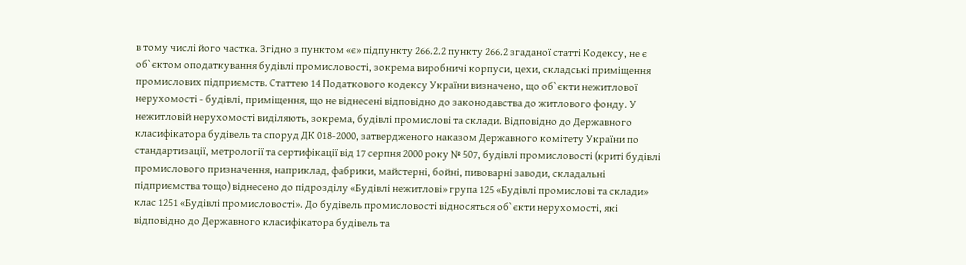в тому числі його частка. Згідно з пунктом «є» підпункту 266.2.2 пункту 266.2 згаданої статті Кодексу, не є об`єктом оподаткування будівлі промисловості, зокрема виробничі корпуси, цехи, складські приміщення промислових підприємств. Статтею 14 Податкового кодексу України визначено, що об`єкти нежитлової нерухомості - будівлі, приміщення, що не віднесені відповідно до законодавства до житлового фонду. У нежитловій нерухомості виділяють, зокрема, будівлі промислові та склади. Відповідно до Державного класифікатора будівель та споруд ДК 018-2000, затвердженого наказом Державного комітету України по стандартизації, метрології та сертифікації від 17 серпня 2000 року № 507, будівлі промисловості (криті будівлі промислового призначення, наприклад, фабрики, майстерні, бойні, пивоварні заводи, складальні підприємства тощо) віднесено до підрозділу «Будівлі нежитлові» група 125 «Будівлі промислові та склади» клас 1251 «Будівлі промисловості». До будівель промисловості відносяться об`єкти нерухомості, які відповідно до Державного класифікатора будівель та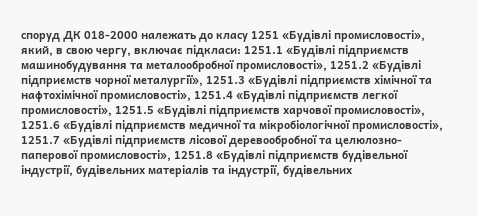споруд ДК 018-2000 належать до класу 1251 «Будівлі промисловості», який, в свою чергу, включає підкласи: 1251.1 «Будівлі підприємств машинобудування та металообробної промисловості», 1251.2 «Будівлі підприємств чорної металургії», 1251.3 «Будівлі підприємств хімічної та нафтохімічної промисловості», 1251.4 «Будівлі підприємств легкої промисловості», 1251.5 «Будівлі підприємств харчової промисловості», 1251.6 «Будівлі підприємств медичної та мікробіологічної промисловості», 1251.7 «Будівлі підприємств лісової деревообробної та целюлозно-паперової промисловості», 1251.8 «Будівлі підприємств будівельної індустрії, будівельних матеріалів та індустрії, будівельних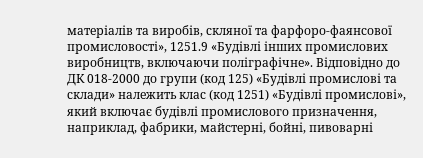матеріалів та виробів, скляної та фарфоро-фаянсової промисловості», 1251.9 «Будівлі інших промислових виробництв, включаючи поліграфічне». Відповідно до ДК 018-2000 до групи (код 125) «Будівлі промислові та склади» належить клас (код 1251) «Будівлі промислові», який включає будівлі промислового призначення, наприклад, фабрики, майстерні, бойні, пивоварні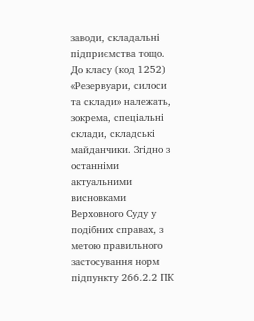заводи, складальні підприємства тощо. До класу (код 1252) «Резервуари, силоси та склади» належать, зокрема, спеціальні склади, складські майданчики. Згідно з останніми актуальними висновками Верховного Суду у подібних справах, з метою правильного застосування норм підпункту 266.2.2 ПК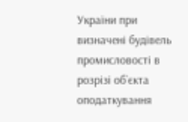України при визначені будівель промисловості в розрізі об`єкта оподаткування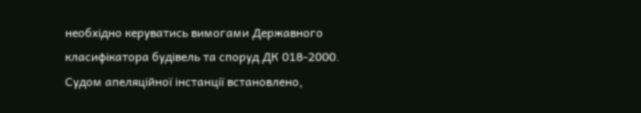необхідно керуватись вимогами Державного класифікатора будівель та споруд ДК 018-2000. Судом апеляційної інстанції встановлено,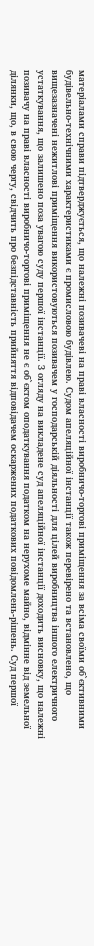матеріалами справи підтверджується, що належні позивачеві на праві власності виробничо-торгові приміщення за всіма своїми об`єктивними будівельно-технічними характеристиками є промисловою будівлею. Судом апеляційної інстанції також перевірено та встановлено, що вищезазначені нежитлові приміщення використовуються позивачем у господарській діяльності для цілей виробництва іншого електричного устаткування, що залишено поза увагою суду першої інстанції. З огляду на викладене суд апеляційної інстанції доходить висновку, що належні позивачу на праві власності виробничо-торгові приміщення не є об`єктом оподаткування податком на нерухоме майно, відмінне від земельної ділянки, що, в свою чергу, свідчить про безпідставність прийняття відповідачем оскаржених податкових повідомлень-рішень. Суд першої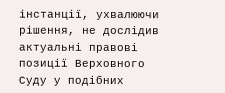інстанції, ухвалюючи рішення, не дослідив актуальні правові позиції Верховного Суду у подібних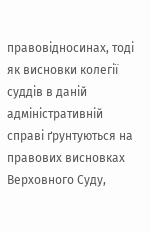правовідносинах, тоді як висновки колегії суддів в даній адміністративній справі ґрунтуються на правових висновках Верховного Суду,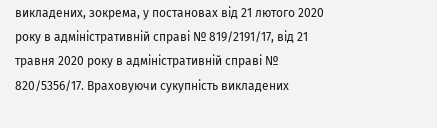викладених, зокрема, у постановах від 21 лютого 2020 року в адміністративній справі № 819/2191/17, від 21 травня 2020 року в адміністративній справі № 820/5356/17. Враховуючи сукупність викладених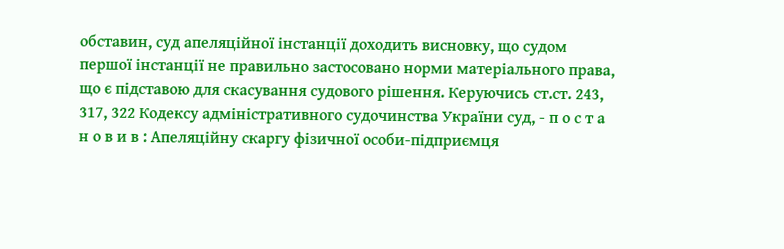обставин, суд апеляційної інстанції доходить висновку, що судом першої інстанції не правильно застосовано норми матеріального права, що є підставою для скасування судового рішення. Керуючись ст.ст. 243, 317, 322 Кодексу адміністративного судочинства України суд, - п о с т а н о в и в : Апеляційну скаргу фізичної особи-підприємця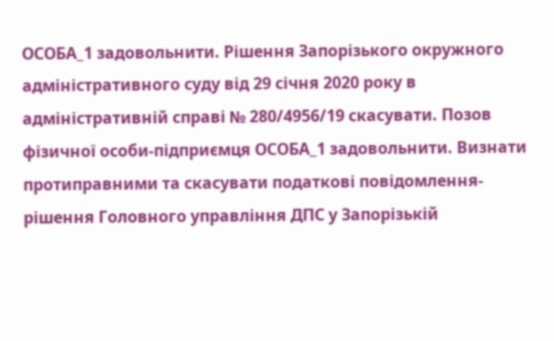ОСОБА_1 задовольнити. Рішення Запорізького окружного адміністративного суду від 29 січня 2020 року в адміністративній справі № 280/4956/19 скасувати. Позов фізичної особи-підприємця ОСОБА_1 задовольнити. Визнати протиправними та скасувати податкові повідомлення-рішення Головного управління ДПС у Запорізькій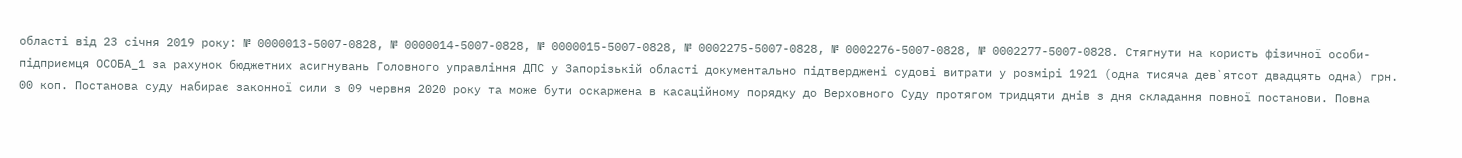області від 23 січня 2019 року: № 0000013-5007-0828, № 0000014-5007-0828, № 0000015-5007-0828, № 0002275-5007-0828, № 0002276-5007-0828, № 0002277-5007-0828. Стягнути на користь фізичної особи-підприємця ОСОБА_1 за рахунок бюджетних асигнувань Головного управління ДПС у Запорізькій області документально підтверджені судові витрати у розмірі 1921 (одна тисяча дев`ятсот двадцять одна) грн. 00 коп. Постанова суду набирає законної сили з 09 червня 2020 року та може бути оскаржена в касаційному порядку до Верховного Суду протягом тридцяти днів з дня складання повної постанови. Повна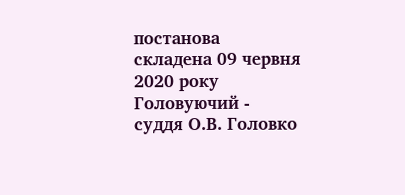постанова складена 09 червня 2020 року Головуючий - суддя О.В. Головко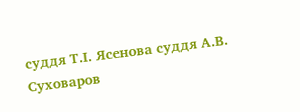суддя Т.І. Ясенова суддя А.В. Суховаров